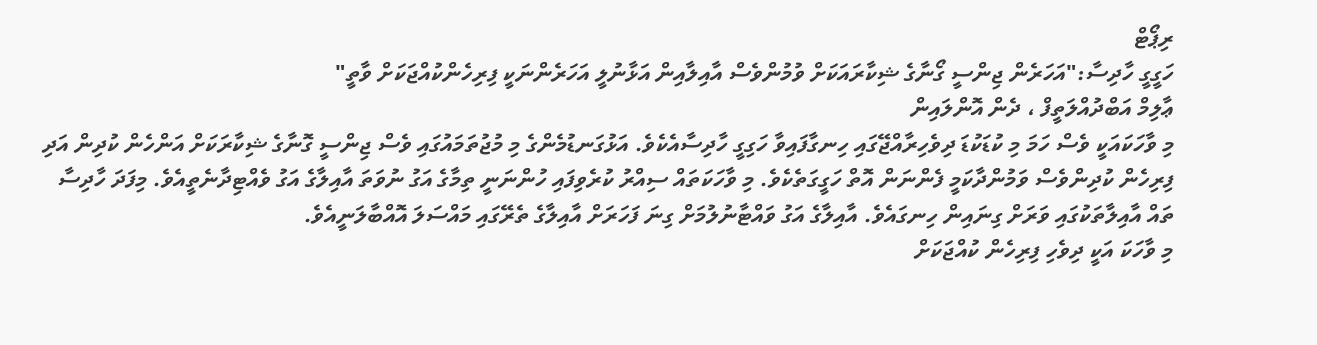ރިޕޯޓް
ހަގީގީ ހާދިސާ:"އަހަރެން ޖިންސީ ގޯނާގެ ޝިކާރައަކަށް ވުމުންވެސް އާއިލާއިން އަޅާނުލީ އަހަރެންނަކީ ފިރިހެންކުއްޖަކަށް ވާތީ"
ޢާލިމް އަބްދުއްލަތީފް ، ދެން އޮންލައިން
މި ވާހަކައަކީ ވެސް ހަމަ މި ކުޑަކުޑަ ދިވެހިރާއްޖޭގައި ހިނގާފައިވާ ހަގިގީ ހާދިސާއެކެވެ. އަޅުގަނޑުމެންގެ މި މުޖުތަމައުގައި ވެސް ޖިންސީ ގޮނާގެ ޝިކާރަކަށް އަންހެން ކުދިން އަދި ފިރިހެން ކުދިންވެސް ވަމުންދާކަމީ ފެންނަން އޮތް ހަގީގަތެކެވެ. މި ވާހަކަތައް ސިއްރު ކުރެވިފައި ހުންނަނީ ތިމާގެ އަގު ނުވަތަ އާއިލާގެ އަގު ވެއްޓިދާނެތީއެވެ. މިފަދަ ހާދިސާ ތައް އާއިލާތަކުގައި ވަރަށް ގިނައިން ހިނގައެވެ. އާއިލާގެ އަގު ވައްޓާނުލުމަށް ގިނަ ފަހަރަށް އާއިލާގެ ތެރޭގައި މައްސަލަ އޮއްބާލަނީއެވެ.
މި ވާހަކަ އަކީ ދިވެހި ފިރިހެން ކުއްޖަކަށް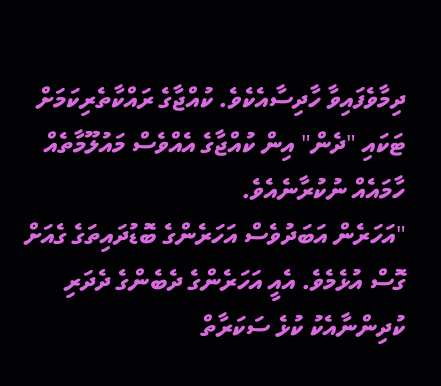ދިމާވެފައިވާ ހާދިސާއެކެވެ. ކުއްޖާގެ ރައްކާތެރިކަމަށް ޓަކައި "ދެން" އިން ކުއްޖާގެ އެއްވެސް މައުލޫމާތެއް ހާމައެއް ނުކުރާނެއެވެ.
"އަހަރެން އަބަދުވެސް އަހަރެންގެ ބޮޑުދައިތަގެ ގެއަށް ގޮސް އުޅެމެވެ. އެއީ އަހަރެންގެ ދެބެންގެ ދެދަރި ކުދިންނާއެކު ކުޅެ ސަކަރާތް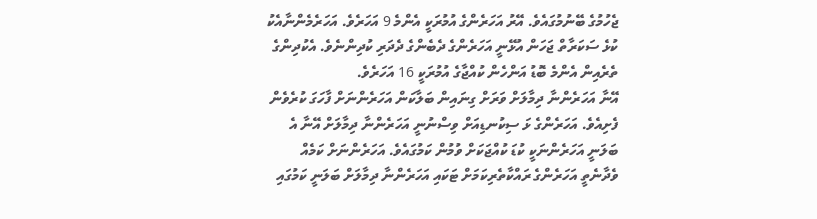ޖެހުމުގެ ބޭނުމުގައެވެ. އޭރު އަހަރެންގެ އުމުރަކީ އެންމެ 9 އަހަރެވެ. އަހަރެމެންނާއެކު ކުޅެ ސަކަރާތް ޖަހަން އުޅޭނީ އަހަރެންގެ ދެބެންގެ ދެދަރި ކުދިންނެވެ. އެކުދިންގެ ތެރެއިން އެންމެ ބޮޑު އަންހެން ކުއްޖާގެ އުމުރަކީ 16 އަހަރެވެ.
އޭނާ އަހަރެންނާ ދިމާލަށް ވަރަށް ގިނައިން ބަލާކަން އަހަރެންނަށް ފާހަގަ ކުރެވެން ފެށިއެވެ. އަހަރެންގެ ޅަ ސިކުނޑިއަށް ވިސްނުނީ އަހަރެންނާ ދިމާލަށް އޭނާ އެ ބަލަނީ އަހަރެންނަކީ ކުޑަ ކުއްޖަކަށް ވުމުން ކަމުގައެވެ. އަހަރެންނަށް ކަމެއް ވެދާނެތީ އަހަރެންގެ ރައްކާތެރިކަމަށް ޓަކައި އަހަރެންނާ ދިމާލަށް ބަލަނީ ކަމުގައި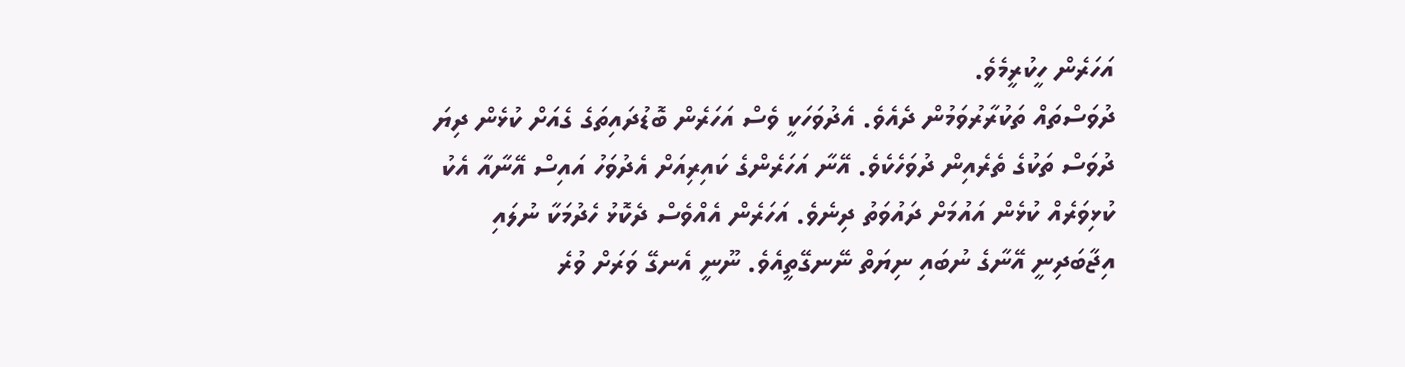އަހަރެން ހީކުރީމެވެ.
ދުވަސްތައް ތަކުރާރުވަމުން ދެއެވެ. އެދުވަހަކީ ވެސް އަހަރެން ބޮޑުދައިތަގެ ގެއަށް ކުޅެން ދިޔަ ދުވަސް ތަކުގެ ތެރެއިން ދުވަހެކެވެ. އޭނާ އަހަރެންގެ ކައިރިއަށް އެދުވަހު އައިސް އޭނާއާ އެކު ކުޅިވަރެއް ކުޅެން އައުމަށް ދައުވަތު ދިނެވެ. އަހަރެން އެއްވެސް ދެކޮޅު ހެދުމަކާ ނުލައި އިޖާބަދިނީ އޭނާގެ ނުބައި ނިޔަތް ނޭނގޭތީއެވެ. ނޫނީ އެނގޭ ވަރަށް ވުރެ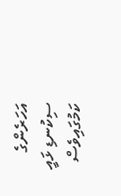އަހަރެންގެ ސިކުނޑި ޅައީ ކަމުގައިވެސް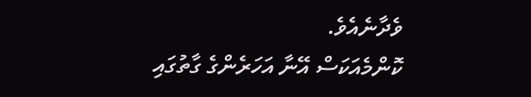ވެދާނެއެވެ.
ކޮންމެއަކަސް އޭނާ އަހަރެންގެ ގާތުގައި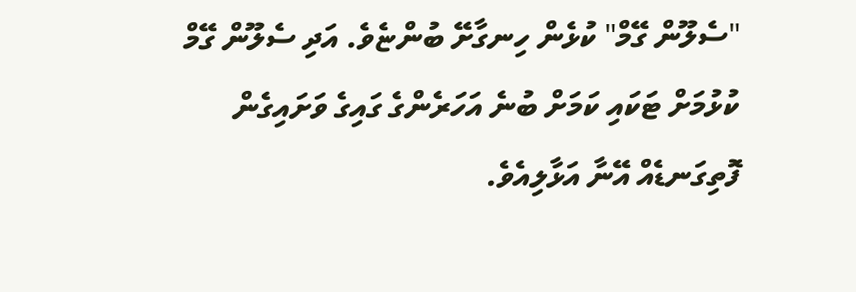"ސެލޫން ގޭމް" ކުޅެން ހިނގާށޭ ބުންޏެވެ. އަދި ސެލޫން ގޭމް ކުޅުމަށް ޓަކައި ކަމަށް ބުނެ އަހަރެންގެ ގައިގެ ވަށައިގެން ފޮތިގަނޑެއް އޭނާ އަޅާލިއެވެ.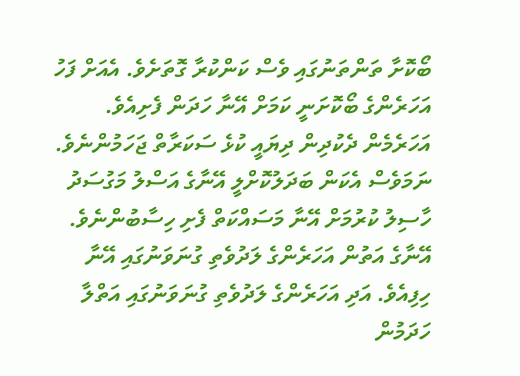ބޯކޮށާ ތަންތަނުގައި ވެސް ކަންކުރާ ގޮތަށެވެ. އެއަށް ފަހު އަހަރެންގެ ބޯކޮށަނީ ކަމަށް އޭނާ ހަދަން ފެށިއެވެ. އަހަރެމެން ދެކުދިން ދިޔައީ ކުޅެ ސަކަރާތް ޖަހަމުންނެވެ. ނަމަވެސް އެކަން ބަދަލުކޮށްލީ އޭނާގެ އަސްލު މަގުސަދު ހާސިލު ކުރުމަށް އޭނާ މަސައްކަތް ފެށި ހިސާބުންނެވެ. އޭނާގެ އަތުން އަހަރެންގެ ލަދުވެތި ގުނަވަނުގައި އޭނާ ހިފިއެވެ. އަދި އަހަރެންގެ ލަދުވެތި ގުނަވަނުގައި އަތްލާ ހަދަމުން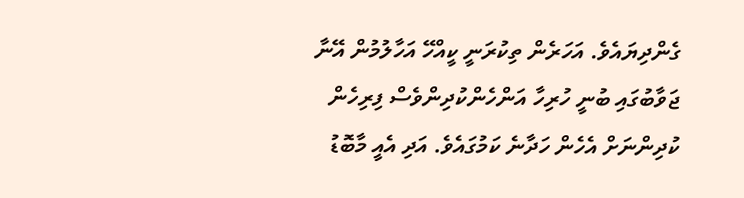ގެންދިޔައެވެ. އަހަރެން ތިކުރަނީ ކީއްހޭ އަހާލުމުން އޭނާ ޖަވާބުގައި ބުނީ ހުރިހާ އަންހެންކުދިންވެސް ފިރިހެން ކުދިންނަށް އެހެން ހަދާނެ ކަމުގައެވެ. އަދި އެއީ މާބޮޑު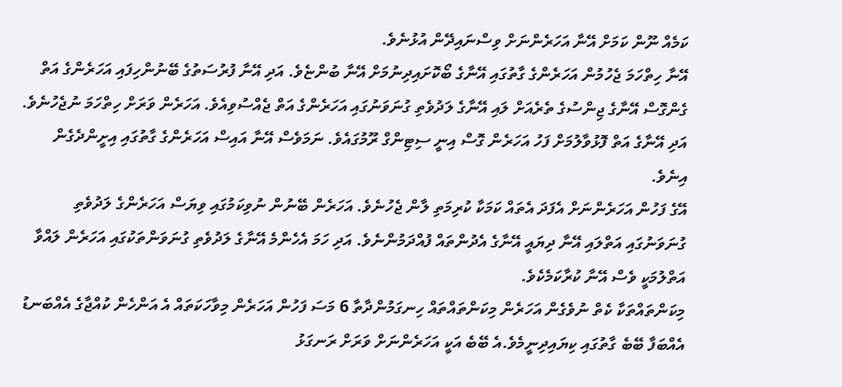ކަމެއް ނޫން ކަމަށް އޭނާ އަހަރެންނަށް ވިސްނައިދޭން އުޅުނެވެ.
އޭނާ ހިތްހަމަ ޖެހުމުން އަހަރެންގެ ގާތުގައި އޭނާގެ ބޯކޮށައިދިނުމަށް އޭނާ ބުންޏެވެ. އަދި އޭނާ ފުރުސަތުގެ ބޭނުންހިފައި އަހަރެންގެ އަތް ގެންގޮސް އޭނާގެ ޖިންސުގެ ތެރެއަށް ލައި އޭނާގެ ލަދުވެތި ގުނަވަނުގައި އަހަރެންގެ އަތް ޖެއްސުވިއެވެ. އަހަރެން ވަރަށް ހިތްހަމަ ނުޖެހުނެވެ. އަދި އޭނާގެ އަތް ފޮޅުވާލުމަށް ފަހު އަހަރެން ގޮސް އިނީ ސިޓިންގް ރޫމުގައެވެ. ނަމަވެސް އޭނާ އައިސް އަހަރެންގެ ގާތުގައި އިށީންދެގެން އިނެވެ.
އޭގެ ފަހުން އަހަރެންނަށް އެފަދަ އެތައް ކަމަކާ ކުރިމަތި ލާން ޖެހުނެވެ. އަހަރެން ބޭނުން ނުވިކަމުގައި ވިޔަސް އަހަރެންގެ ލަދުވެތި ގުނަވަނުގައި އަތްލައި އޭނާ ދިޔައީ އޭނާގެ އެދުންތައް ފުއްދަމުންނެވެ. އަދި ހަމަ އެހެންމެ އޭނާގެ ލަދުވެތި ގުނަވަންތަކުގައި އަހަރެން ލައްވާ އަތްލުމަކީ ވެސް އޭނާ ކުރާކަމެކެވެ.
މިކަންތައްތަކާ ކެތް ނުވެގެން އަހަރެން މިކަންތައްތައް ހިނގަމުންދާތާ 6 މަސަ ފަހުން އަހަރެން މިވާހަކަތައް އެ އަންހެން ކުއްޖާގެ އެއްބަނޑު އެއްބަފާ ބޭބެ ގާތުގައި ކިޔައިދިނީމެވެ.އެ ބޭބެ އަކީ އަހަރެންނަށް ވަރަށް ރަނގަޅު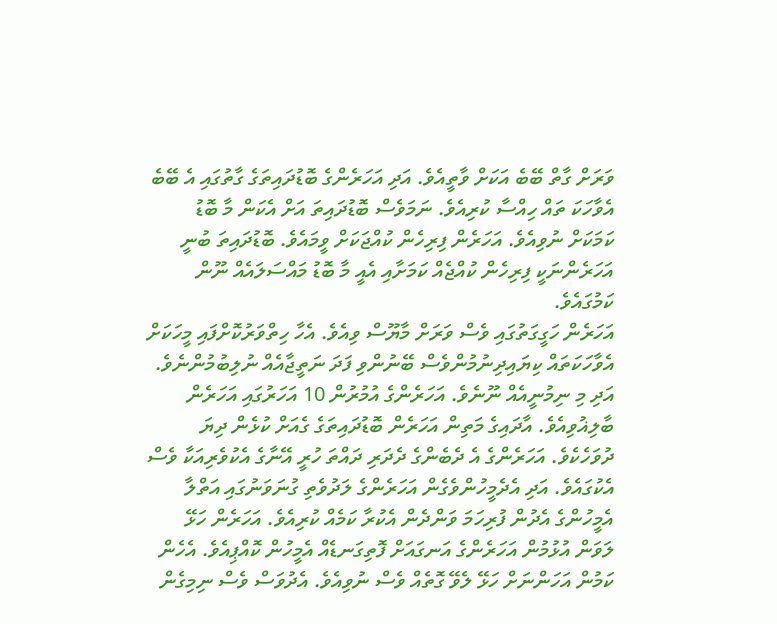ވަރަށް ގާތް ބޭބެ އަކަށް ވާތީއެވެ. އަދި އަހަރެންގެ ބޮޑުދައިތަގެ ގާތުގައި އެ ބޭބެ އެވާހަކަ ތައް ހިއްސާ ކުރިއެވެ. ނަމަވެސް ބޮޑުދައިތަ އަށް އެކަން މާ ބޮޑު ކަމަކަށް ނުވިއެވެ. އަހަރެން ފިރިހެން ކުއްޖަކަށް ވީމައެވެ. ބޮޑުދައިތަ ބުނީ އަހަރެންނަކީ ފިރިހެން ކުއްޖެއް ކަމަށާއި އެއީ މާ ބޮޑު މައްސަލައެއް ނޫން ކަމުގައެވެ.
އަހަރެން ހަގީގަތުގައި ވެސް ވަރަށް މާޔޫސް ވިއެވެ. އެހާ ހިތްވަރުކޮށްފައި މީހަކަށް އެވާހަކަތައް ކިޔައިދިނުމުންވެސް ބޭނުންވި ފަދަ ނަތީޖާއެއް ނުލިބުމުންނެވެ.
އަދި މި ނިމުނީއެއް ނޫނެވެ. އަހަރެންގެ އުމުރުން 10 އަހަރުގައި އަހަރެން ބާލިޣުވިއެވެ. އާދައިގެ މަތިން އަހަރެން ބޮޑުދައިތަގެ ގެއަށް ކުޅެން ދިޔަ ދުވަހެކެވެ. އަހަރެންގެ އެ ދެބެންގެ ދެދަރި ދައްތަ ހުރީ އޭނާގެ އެކުވެރިއަކާ ވެސް އެކުގައެވެ. އަދި އެދެމީހުންވެގެން އަހަރެންގެ ލަދުވެތި ގުނަވަނުގައި އަތްލާ އެމީހުންގެ އެދުން ފުރިހަމަ ވަންދެން އެކުރާ ކަމެއް ކުރިއެވެ. އަހަރެން ހަޅޭ ލަވަން އުޅުމުން އަހަރެންގެ އަނގައަށް ފޮތިގަނޑެއް އެމީހުން ކޮއްޕިއެވެ. އެހެން ކަމުން އަހަންނަށް ހަޅޭ ލެވޭ ގޮތެއް ވެސް ނުވިއެވެ. އެދުވަސް ވެސް ނިމިގެން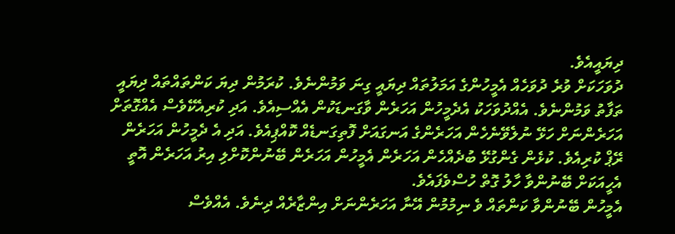ދިޔައީއެވެ.
ދުވަހަކަށް ވުރެ ދުވަހެއް އެމީހުންގެ އަމަލުތައް ދިޔައީ ގިނަ ވަމުންނެވެ. ކުރަމުން ދިޔަ ކަންތައްތައް ދިޔައީ ތަފާތު ވަމުންނެވެ. އެއްދުވަހަކު އެދެމީހުން އަހަރެން ވާގަނޑަކުން އެއްސިއެވެ. އަދި ކުރިއެކޭވެސް އެއްގޮތަށް އަހަރެންނަށް ހަޅޭ ނުލެވޭނެހެން އަހަރެންގެ އަނގައަށް ފޮތިގަނޑެއް ކޮއްޕިއެވެ. އަދި އެ ދެމީހުން އަހަރެން ރޭޕް ކުރިއެވެ. ކުޅެން ގެންގުޅޭ ބުދެއްހެން އަހަރެން އެމީހުން އަހަރެން ބޭނުންކޮށްލި އިރު އަހަރެން އޮތީ އެހީއަކަށް ބޭނުންވާ ހާލު ގޮތް ހުސްވެފައެވެ.
އެމީހުން ބޭނުންވާ ކަންތައް ވެ ނިމުމުން އޭނާ އަހަރެންނަށް އިންޒާރެއް ދިނެވެ. އެއްވެސް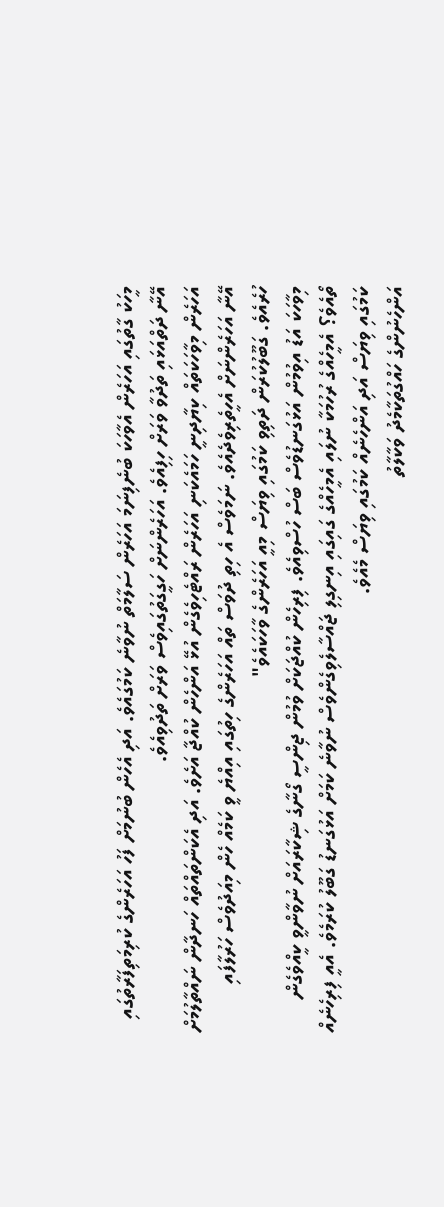މީހަކު ގާތުގައި އަހަރެން އެވާހަކަ ބުނެފިނަމަ އަހަރެން ސަލާމަތް ނުވާނެ ކަމުގައެވެ. އަދި އެހެން ބުނުމަށް ފަހު އަހަރެންގެ ކުރިމަތިފަރާތުގައި އޭނާ ދަތްއަޅައި ތަދުވާ ވަރަށް ހިފިއެވެ. އަހަރެންނަށް ހަގީގަތުގައިވެސް ވަރަށް ތަދުވިއެވެ.
އަހަރެން މިވާހަކަތައް ކިޔާދިނީ ހަމައެކަނި އަހަރެން ރައްޓެހިވެގެން އުޅޭ އަންހެން ކުއްޖާ އަށެވެ. އަދި އެކަންތައްތައް ހަނދާން ނައްތާލުމަށް އޭނާ އަހަރެންނަށް އެހީތެރިވެދެއެވެ. ނަމަވެސް އެ ހިތި ދުވަސް ތައް އަހަރެންގެ ހިތުގައި އިއްޔެ ވީ ކަމެއް ހެން މިއަދުވެސް ހަރުލާފައި ހުރެއެވެ. ގަބޫލުކުރަން ދަތިވި ކަމުގައި ވިޔަސް މިއީ އަހަރެންގެ ވާހަކައެވެ"
މިވާހަކަ އަޑު އިވުމުން އަޅުގަނޑުވެސް ބަސް ހުސްވިއެވެ. ފިރިހެން ކުއްޖަކަށް ވުމުން ޖިންސީ ގޯނާގެ ޝިކާރައަށް ނުވާންވީ ކީއްވެގެން ތޯއެވެ؟ އެމީހެއްގެ ރުހުމަކާ ނުލައި އެމީހެއްގެ ގައިގައި އިނގިލި ޖައްސާލެވިގެންވެސް ނުވާނެ ކަމަށް އަޅުގަނޑު ގަބޫލު ކުރަމެވެ. އެއީ ފިރިހެނެއް ކަމުގައި ވިޔަސް އަދި އަންހެނެއް ކަމުގައި ވިޔަސް މެއެވެ.
އަންހެނުންގެ ހައްގުތަކާމެދު ވަކާލާތު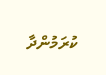ކުރަމުންދާ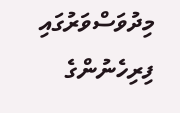މިދުވަސްވަރުގައި ފިރިހެނުންގެ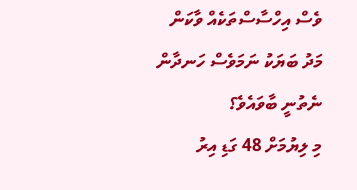ވެސް އިހްސާސްތަކެއް ވާކަން މަދު ބަޔަކު ނަމަވެސް ހަނދާން ނެތުނީ ބާވައެވެ؟
މި ލިޔުމަށް 48 ގަޑި އިރު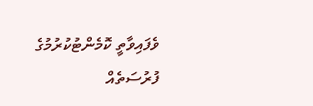ވެފައިވާތީ ކޮމެންޓުކުރުމުގެ ފުރުސަތެއް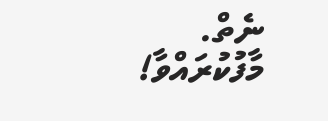ނެތް. މާފުކުރައްވާ!